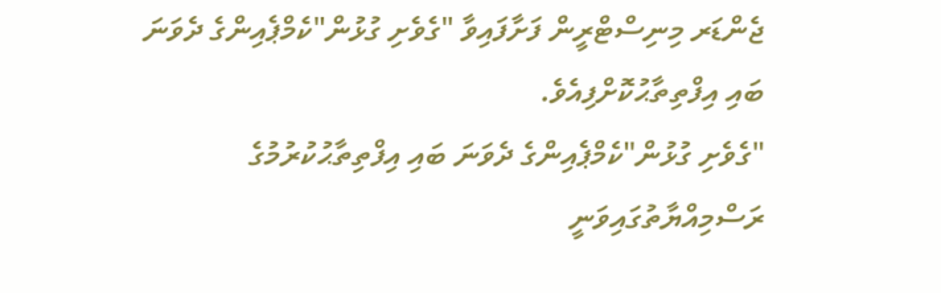ޖެންޑަރ މިނިސްޓްރީން ފަށާފައިވާ "ގެވެށި ގުޅުން"ކެމްޕެއިންގެ ދެވަނަ ބައި އިފްތިތާޙުކޮށްފިއެވެ.
"ގެވެށި ގުޅުން"ކެމްޕެއިންގެ ދެވަނަ ބައި އިފްތިތާޙުކުރުމުގެ ރަސްމިއްޔާތުގައިވަނީ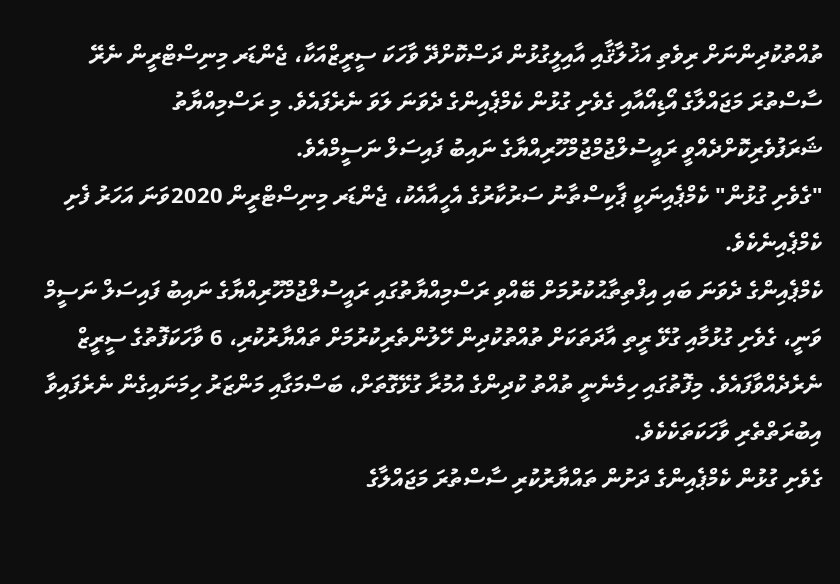ތުއްތުކުދިންނަށް ރިވެތި އަޚުލާޤާއި އާއިލީގުޅުން ދަސްކޮށްދޭ ވާހަކަ ސީރީޒްއަކާ، ޖެންޑަރ މިނިސްޓްރީން ނެރޭ ސާސްތުރަ މަޖައްލާގެ އޯޑިއޯއާއި ގެވެށި ގުޅުން ކެމްޕެއިންގެ ދެވަނަ ލަވަ ނެރެފައެވެ. މި ރަސްމިއްޔާތު ޝަރަފުވެރިކޮށްދެއްވީ ރައީސުލްޖުމްޖުމްހޫރިއްޔާގެ ނައިބު ފައިސަލް ނަސީމްއެވެ.
"ގެވެށި ގުޅުން" ކެމްޕެއިނަކީ ޕާކިސްތާނު ސަރުކާރުގެ އެހީއާއެކު، ޖެންޑަރ މިނިސްޓްރީން 2020ވަނަ އަހަރު ފެށި ކެމްޕެއިނެކެވެ.
ކެމްޕެއިންގެ ދެވަނަ ބައި އިފްތިތާޙުކުރުމަށް ބޭއްވި ރަސްމިއްޔާތުގައި ރައީސުލްޖުމްހޫރިއްޔާގެ ނައިބު ފައިސަލް ނަސީމް ވަނީ، ގެވެށި ގުޅުމާއި ގުޅޭ ރީތި އާދަތަކަށް ތުއްތުކުދިން ހޭލުންތެރިކުރުމަށް ތައްޔާރުކުރި، 6 ވާހަކަފޮތުގެ ސީރީޒް ނެރެދެއްވާފައެވެ. މިފޮތުގައި ހިމެނެނީ ތުއްތު ކުދިންގެ އުމުރާ ގުޅޭގޮތަށް، ބަސްމަގާއި މަންޒަރު ހިމަނައިގެން ނެރެފައިވާ އިބުރަތްތެރި ވާހަކަތަކެކެވެ.
ގެވެށި ގުޅުން ކެމްޕެއިންގެ ދަށުން ތައްޔާރުކުރި ސާސްތުރަ މަޖައްލާގެ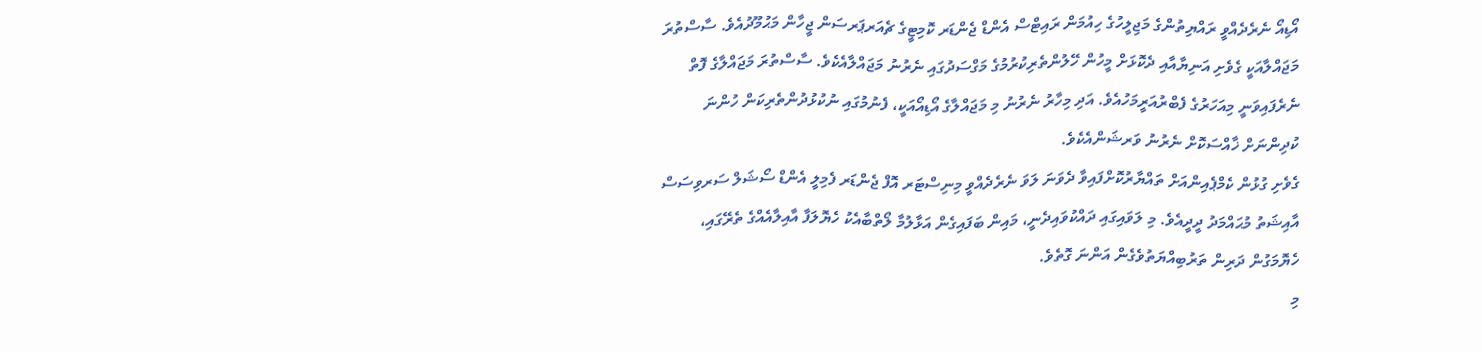އޯޑިއޯ ނެރެދެއްވީ ރައްޔިތުންގެ މަޖިލީހުގެ ހިއުމަން ރައިޓްސް އެންޑް ޖެންޑަރ ކޮމިޓީގެ ޗެއަރޕަރސަން ޖީހާން މަޙުމޫދުއެވެ. ސާސްތުރަ މަޖައްލާއަކީ ގެވެށި އަނިޔާއާއި ދެކޮޅަށް މީހުން ހޭލުންތެރިކުރުމުގެ މަގްސަދުގައި ނެރުނު މަޖައްލާއެކެވެ. ސާސްތުރަ މަޖައްލާގެ ފޮތް ނެރެފައިވަނީ މިއަހަރުގެ ފެބްރުއަރީމަހުއެވެ. އަދި މިހާރު ނެރުނު މި މަޖައްލާގެ އޯޑިއޯއަކީ، ފެނުމުގައި ނުކުޅުދުންތެރިކަން ހުންނަ ކުދިންނަށް ޚާއްސަކޮށް ނެރުނު ވަރޝަންއެކެވެ.
ގެވެށި ގުޅުން ކެމްޕެއިންއަށް ތައްޔާރުކޮށްފައިވާ ދެވަނަ ލަވަ ނެރެދެއްވީ މިނިސްޓަރ އޮފް ޖެންޑަރ ފެމިލީ އެންޑް ސޯޝަލް ސަރވިސަސް އާއިޝަތު މުޙައްމަދު ދީދީއެވެ. މި ލަވައިގައި ދައްކުވައިދެނީ، މައިން ބަފައިގެން އަޅާލުމާ ލޯތްބާއެކު ހެޔޮލަފާ އާއިލާއެއްގެ ތެރޭގައި، ހެޔޮމަގުން ދަރިން ތަރުބިއްޔަތުވެގެން އަންނަ ގޮތެވެ.
މި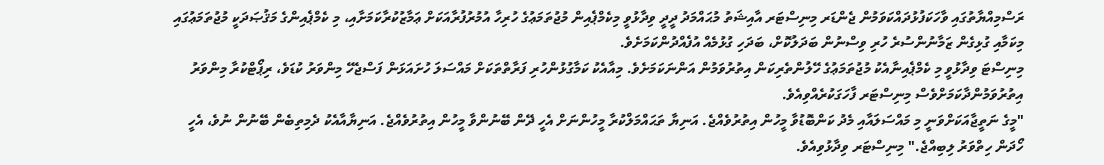ރަސްމިއްޔާތުގައި ވާހަކަފުޅުދައްކަވަމުން ޖެންޑަރ މިނިސްޓަރ އާއިޝަތު މުޙައްމަދު ދީދީ ވިދާޅުވީ މިކެމްޕެއިން މުޖުތަމަޢުގެ ހުރިހާ އުމުރުފުރާއަކަށް ޢަމާޒުކުރާކަމަށާއި، މި ކެމްޕެއިންގެ މަޤުޞަދަކީ މުޖުތަމަޢުގައި މިކަމާއި ގުޅިގެން ޒަމާނުންސުރެ ހުރި ވިސްނުން ބަދަލުކޮށް، ބަދަހި ގުޅުމެއް އުފެއްދުންކަމަށެވެ.
މިނިސްޓަ ވިދާޅުވީ މި ކެމްޕެއިނާއެކު މުޖުތަމަޢުގެ ހޭލުންތެރިކަން އިތުރުވަމުން އަންނަކަމަށެވެ. މިއާއެކު ކަމާގުޅުންހުރި ފަރާތްތަކަށް މައްސަލަ ހުށައަޅަން ފަސްޖެހޭ މިންވަރު ކުޑަވެ، ރިޕޯޓްކުރާ މިންވަރު އިތުރުވަމުންދާކަމަށްވެސް މިނިސްޓަރ ފާހަގަކުރެއްވިއެވެ.
"މީގެ ނަތީޖާއަކަށްވަނީ މި މައްސަލައާއި މެދު ކަންބޮޑުވާ މީހުން އިތުރުވެއްޖެ. އަނިޔާ ތަޙައްމަލްކުރާ މީހުންނަށް އެހީ ދޭން ބޭނުންވާ މީހުން އިތުރުވެއްޖެ. އަނިޔާއާއެކު ދެމިތިބެން ބޭނުން ނުވެ، އެހީ ހޯދަން ހިތްވަރު ލިބިއްޖެ." މިނިސްޓަރ ވިދާޅުވިއެވެ.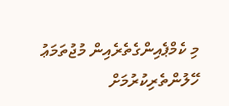މި ކެމްޕެއިންގެތެރެއިން މުޖުތަމަޢު ހޭލުންތެރިކުރުމަށް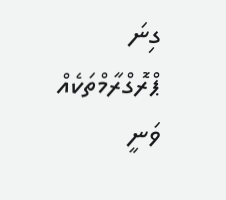ގިނަ ޕްރޮގްރާމްތަކެއް ވަނީ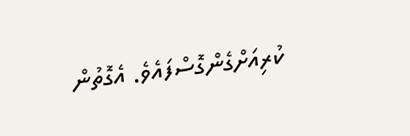ކުރިއަށްގެންގޮސްފައެވެ. އެގޮތުން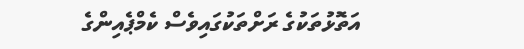އަތޮޅުތަކުގެ ރަށްތަކުގައިވެސް ކެމްޕެއިންގެ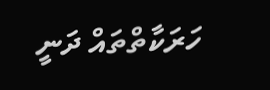ހަރަކާތްތައް ދަނީ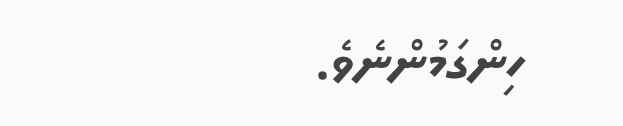ހިންގަމުންނެވެ.